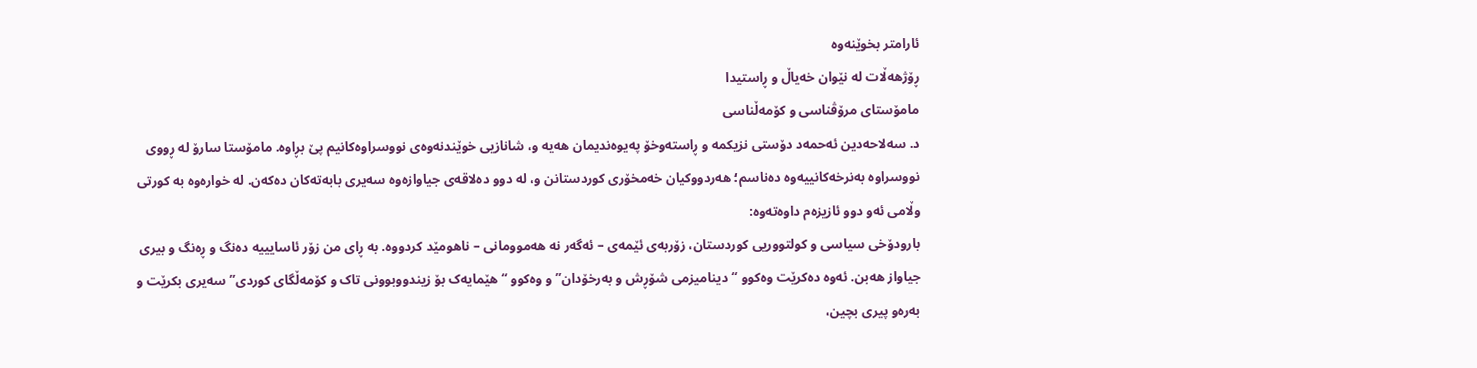ئارامتر بخوێنەوە
ڕۆژهەڵات لە نێوان خەیاڵ و ڕاستیدا
مامۆستای مرۆڤناسی و کۆمەڵناسی
د. سەلاحەدین ئەحمەد دۆستی نزیکمە و ڕاستەوخۆ پەیوەندیمان هەیە و، شانازیی خوێندنەوەی نووسراوەکانیم پێ بڕاوە. مامۆستا سارۆ لە ڕووی نووسراوە بەنرخەکانییەوە دەناسم؛ هەردووکیان خەمخۆری کوردستانن و، لە دوو دەلاقەی جیاوازەوە سەیری بابەتەکان دەکەن. لە خوارەوە بە کورتی وڵامی ئەو دوو ئازیزەم داوەتەوە:
بارودۆخی سیاسی و کولتووریی کوردستان، زۆربەی ئێمەی – ئەگەر نە هەموومانی – ناهومێد کردووە. بە ڕای من زۆر ئاسایییە دەنگ و ڕەنگ و بیری جیاواز هەبن. ئەوە دەکرێت وەکوو “دینامیزمی شۆڕش و بەرخۆدان” و وەکوو “هێمایەک بۆ زیندووبوونی تاک و کۆمەڵگای کوردی” سەیری بکرێت و بەرەو پیری بچین،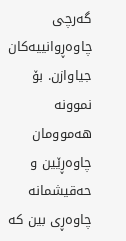گەرچی چاوەڕوانییەکان جیاوازن. بۆ نموونە هەموومان چاوەڕێین و حەقیشمانە چاوەڕی بین کە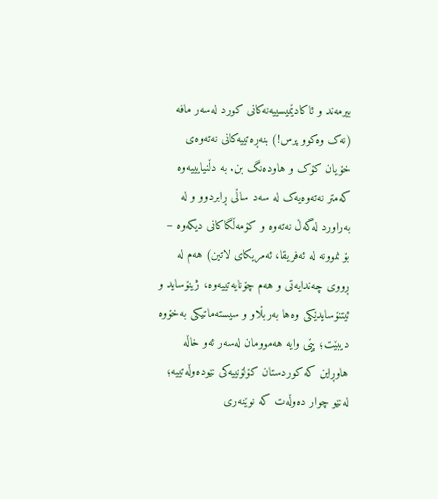بیرمەند و ئاکادێمیسییەنەکانی کورد لەسەر مافە (نەک وەکوو پرس!) بنەڕەتییەکانی نەتەوەی خۆیان کۆک و هاودەنگ بن. بە دڵنیایییەوە کەمتر نەتەوەیەک لە سەد ساڵی ڕابردوو و لە بەراورد لەگەڵ نەتەوە و کۆمەڵگاکانی دیکەوە – بۆ نموونە لە ئەفریقا، ئەمریکای لاتین) هەم لە ڕووی چەندایەتی و هەم چۆنایەتییەوە، ژینۆساید و ئیتنۆسایدێکی وەها بەربڵاو و سیستەماتیکی بەخۆوە دیبێت؛ پێی وایە هەموومان لەسەر ئەو خاڵە هاوڕاین کە کوردستان کۆلۆنییەکی نێودەوڵەتییە؛ لەنێو چوار دەوڵەت کە نوێنەری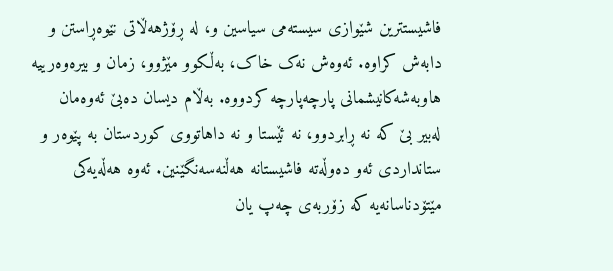فاشیستترین شێوازی سیستەمی سیاسین و، لە ڕۆژهەڵاتی نێوەڕاستن و دابەش کراوە. ئەوەش نەک خاک، بەڵکوو مێژوو، زمان و بیرەوەرییە هاوبەشەکانیشمانی پارچەپارچە کردووە. بەڵام دیسان دەبێ ئەوەمان لەبیر بێ کە نە ڕابردوو، نە ئێستا و نە داهاتووی کوردستان بە پێوەر و ستانداردی ئەو دەوڵەتە فاشیستانە هەڵنەسەنگێنین. ئەوە هەڵەیەکی مێتۆدناسانەیە کە زۆربەی چەپ یان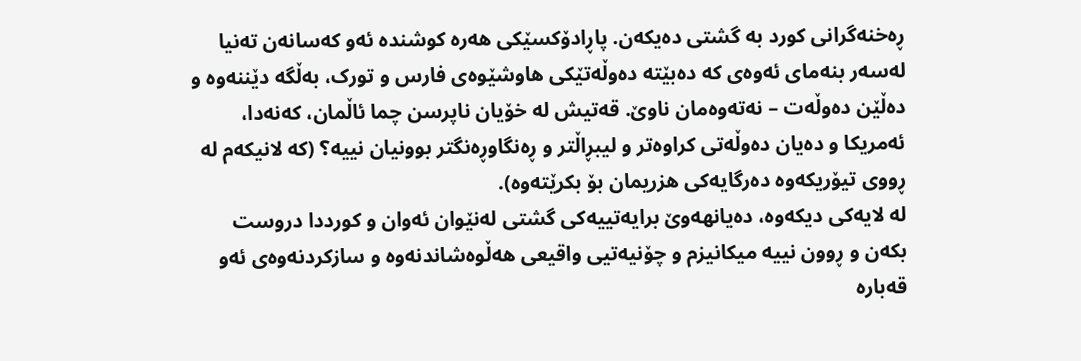ڕەخنەگرانی کورد بە گشتی دەیکەن. پاڕادۆکسێکی هەرە کوشندە ئەو کەسانەن تەنیا لەسەر بنەمای ئەوەی کە دەبێتە دەوڵەتێکی هاوشێوەی فارس و تورک، بەڵگە دێننەوە و دەڵێن دەوڵەت – نەتەوەمان ناوێ. قەتیش لە خۆیان ناپرسن چما ئاڵمان، کەنەدا، ئەمریکا و دەیان دەوڵەتی کراوەتر و لیبڕاڵتر و ڕەنگاوڕەنگتر بوونیان نییە؟ (کە لانیکەم لە ڕووی تیۆریکەوە دەرگایەکی هزریمان بۆ بکرێتەوە).
لە لایەکی دیکەوە، دەیانهەوێ برایەتییەکی گشتی لەنێوان ئەوان و کورددا دروست بکەن و ڕوون نییە میکانیزم و چۆنیەتیی واقیعی هەڵوەشاندنەوە و سازکردنەوەی ئەو قەبارە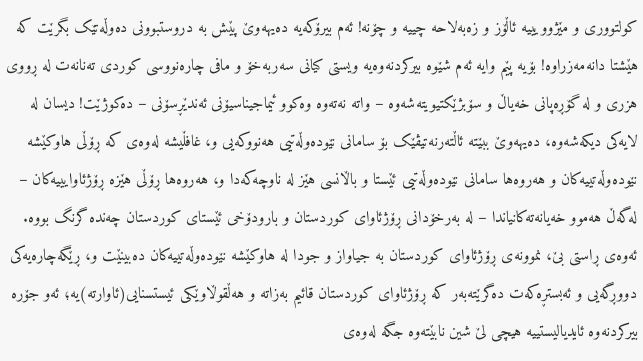کولتووری و مێژوویییە ئاڵۆز و زەبەلاحە چییە و چۆنە! ئەم بیرۆکەیە دەیهەوێ پێش بە دروستبوونی دەوڵەتێک بگرێت کە هێشتا دانەمەزراوە! بۆیە پێم وایە ئەم شێوە بیرکردنەوەیە ویستی کیانی سەربەخۆ و مافی چارەنووسی کوردی تەنانەت لە ڕووی هزری و لە گۆڕەپانی خەیاڵ و سۆبژێکتیویتەشەوە – واتە نەتەوە وەکوو ئیماجیناسیۆنی ئەندێڕسۆنی – دەکوژێت! دیسان لە لایەکی دیکەشەوە، دەیهەوێ ببێتە ئاڵتەرنەتیڤێک بۆ سامانی نێودەوڵەتیی هەنووکەیی و، غافڵیشە لەوەی کە ڕۆڵی هاوکێشە نێودەوڵەتییەکان و هەروەها سامانی نێودەوڵەتیی ئێستا و باڵانسی هێز لە ناوچەکەدا و، هەروەها ڕۆڵی هێزە ڕۆژئاوایییەکان – لەگەڵ هەموو خەیانەتەکانیاندا – لە بەرخۆدانی ڕۆژئاوای کوردستان و بارودۆخی ئێستای کوردستان چەندە گرنگ بووە. ئەوەی ڕاستی بێ، نموونەی ڕۆژئاوای کوردستان بە جیاواز و جودا لە هاوکێشە نێودەوڵەتییەکان دەبینێت و، ڕێگەچارەیەکی دووڕگەیی و ئەبستڕەکەت دەگرێتەبەر کە ڕۆژئاوای کوردستان قائیم بەزاتە و هەڵقوڵاوێکی ئیستسنایی(ئاوارتە)یە؛ ئەو جۆرە بیرکردنەوە ئایدیالیستییە هیچی لێ شین نابێتەوە جگە لەوەی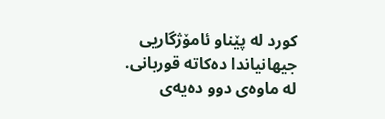کورد لە پێناو ئامۆژگاریی جیهانیاندا دەکاتە قوربانی.
لە ماوەی دوو دەیەی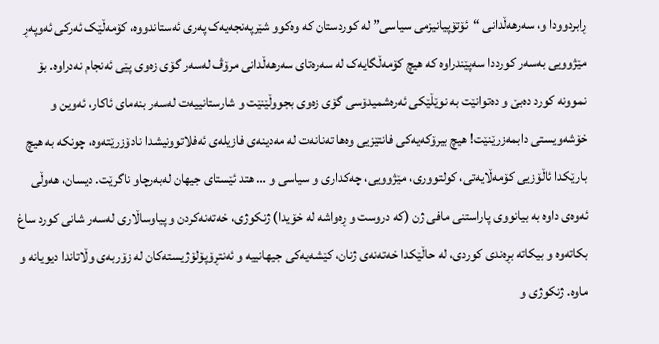ڕابردوودا و، سەرهەڵدانی “ئۆتۆپیانیزمی سیاسی” لە کوردستان کە وەکوو شێرپەنجەیەک پەری ئەستاندووە، کۆمەڵێک ئەرکی ئەوپەڕ مێژوویی بەسەر کورددا سەپێندراوە کە هیچ کۆمەڵگایەک لە سەرەتای سەرهەڵدانی مرۆڤ لەسەر گۆی زەوی پێی ئەنجام نەدراوە. بۆ نموونە کورد دەبێ و دەتوانێت بە نوێڵێکی ئەرەشمیدۆسی گۆی زەوی بجووڵێنێت و شارستانییەت لەسەر بنەمای ئاکار، ئەوین و خۆشەویستی دابمەزرێنێت! هیچ بیرۆکەیەکی فانتێزیی وەها تەنانەت لە مەدینەی فازیلەی ئەفلاتوونیشدا نادۆزرێتەوە، چونکە بە هیچ بارێکدا ئاڵۆزیی کۆمەڵایەتی، کولتووری، مێژوویی، چەکداری و سیاسی و … هتد ئێستای جیهان لەبەرچاو ناگرێت. دیسان، هەوڵی ئەوەی داوە بە بیانووی پاراستنی مافی ژن (کە دروست و ڕەواشە لە خۆیدا) ژنکوژی، خەتەنەکردن و پیاوساڵاری لەسەر شانی کورد ساغ بکاتەوە و بیکاتە بڕەندی کوردی، لە حاڵێکدا خەتەنەی ژنان، کێشەیەکی جیهانییە و ئەنتڕۆپۆلۆژیستەکان لە زۆربەی وڵاتاندا دیویانە و ماوە. ژنکوژی و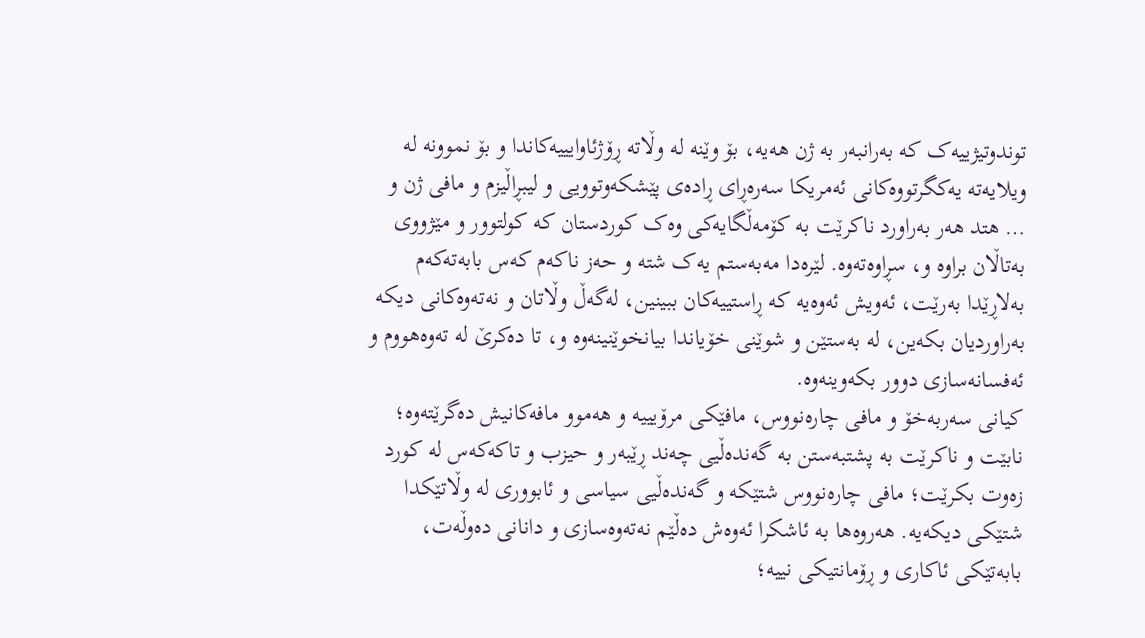توندوتیژییەک کە بەرانبەر بە ژن هەیە، بۆ وێنە لە وڵاتە ڕۆژئاوایییەکاندا و بۆ نموونە لە ویلایەتە یەکگرتووەکانی ئەمریکا سەرەڕای ڕادەی پێشکەوتوویی و لیبڕاڵیزم و مافی ژن و … هتد هەر بەراورد ناکرێت بە کۆمەڵگایەکی وەک کوردستان کە کولتوور و مێژووی بەتاڵان براوە و، سڕاوەتەوە. لێرەدا مەبەستم یەک شتە و حەز ناکەم کەس بابەتەکەم بەلاڕێدا بەرێت، ئەویش ئەوەیە کە ڕاستییەکان ببینین، لەگەڵ وڵاتان و نەتەوەکانی دیکە بەراوردیان بکەین، لە بەستێن و شوێنی خۆیاندا بیانخوێنینەوە و، تا دەکرێ لە تەوەهووم و ئەفسانەسازی دوور بکەوینەوە.
کیانی سەربەخۆ و مافی چارەنووس، مافێکی مرۆیییە و هەموو مافەکانیش دەگرێتەوە؛ نابێت و ناکرێت بە پشتبەستن بە گەندەڵیی چەند ڕێبەر و حیزب و تاکەکەس لە کورد زەوت بکرێت؛ مافی چارەنووس شتێکە و گەندەڵیی سیاسی و ئابووری لە وڵاتێکدا شتێکی دیکەیە. هەروەها بە ئاشکرا ئەوەش دەڵێم نەتەوەسازی و دانانی دەوڵەت، بابەتێکی ئاکاری و ڕۆمانتیکی نییە؛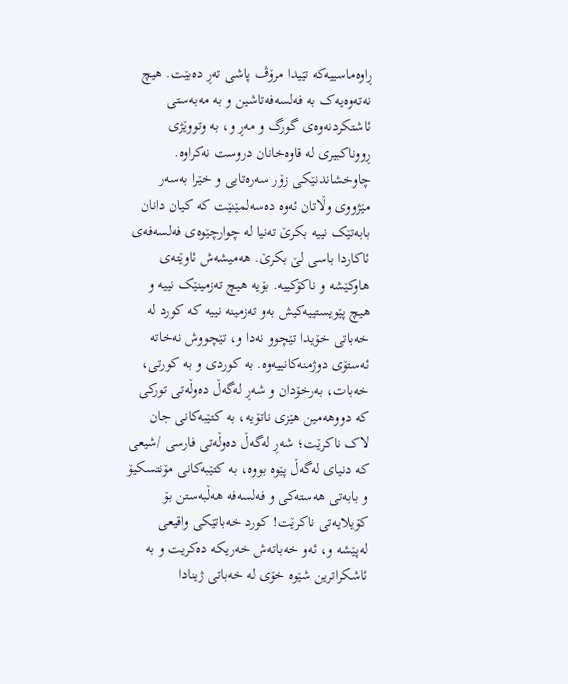ڕاوەماسییەکە تێیدا مرۆڤ پاشی تەڕ دەبێت. هیچ نەتەوەیەک بە فەلسەفەتاشین و بە مەبەستی ئاشتکردنەوەی گورگ و مەڕ و، بە وتووێژی ڕووناکبیری لە قاوەخانان دروست نەکراوە. چاوخشاندنێکی زۆر سەرەتایی و خێرا بەسەر مێژووی وڵاتان ئەوە دەسەلمێنێت کە کیان دانان بابەتێک نییە بکرێ تەنیا لە چوارچێوەی فەلسەفەی ئاکاردا باسی لێ بکرێ. هەمیشەش ئاوێتەی هاوکێشە و ناکۆکییە. بۆیە هیچ تەزمینێک نییە و هیچ پێویستییەکیش بەو تەزمینە نییە کە کورد لە خەباتی خۆیدا تێچوو نەدا و، تێچووش نەخاتە ئەستۆی دوژمنەکانییەوە. بە کوردی و بە کورتی، خەبات، بەرخۆدان و شەڕ لەگەڵ دەوڵەتی تورکی کە دووهەمین هێزی ناتۆیە، بە کتێبەکانی جان لاک ناکرێت؛ شەڕ لەگەڵ دەوڵەتی فارسی /شیعی کە دنیای لەگەڵ پێوە بووە، بە کتێبەکانی مۆنتسکیۆ و بابەتی هەستەکی و فەلسەفە هەڵبەستن بۆ کۆیلایەتی ناکرێت! کورد خەباتێکی واقیعی لەپێشە و، ئەو خەباتەش خەریکە دەکریت و بە ئاشکراترین شێوە خۆی لە خەباتی ژینادا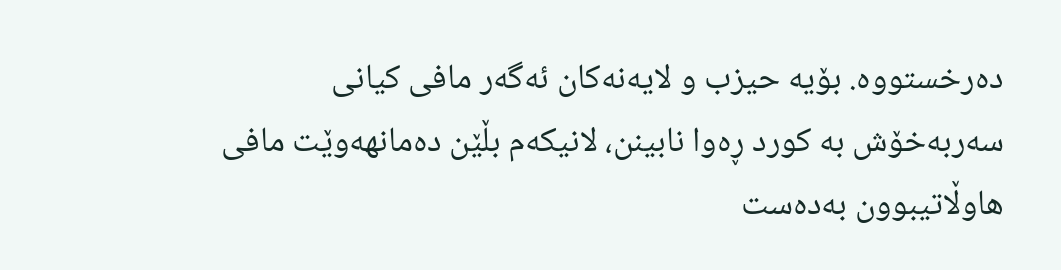دەرخستووە. بۆیە حیزب و لایەنەکان ئەگەر مافی کیانی سەربەخۆش بە کورد ڕەوا نابینن، لانیکەم بڵێن دەمانهەوێت مافی هاوڵاتیبوون بەدەست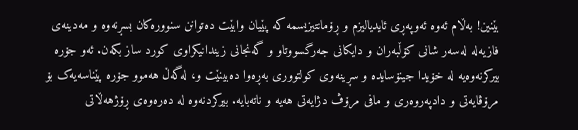بێنین! بەڵام ئەوە ئەوپەڕی ئایدیالیزم و ڕۆمانتیزیسمە کە پێیان وابێت دەتوانن سنوورەکان بسڕنەوە و مەدینەی فازیەلە لەسەر شانی کۆڵبەران و دایکانی جەرگسووتاو و گەنجانی زیندانیکراوی کورد ساز بکەن. ئەو جۆرە بیرکرنەوەیە لە خۆیدا جینۆسایدە و سڕینەوی کولتووری بەڕەوا دەبینێت و، لەگەڵ هەموو جۆرە پێناسەیەک بۆ مرۆڤایەتی و دادپەروەری و مافی مرۆڤ دژایەتی هەیە و ناتەبایە. بیرکردنەوە لە دەرەوەی ڕۆژهەڵاتی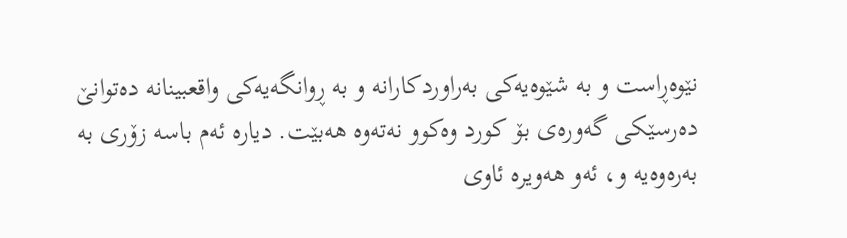نێوەڕاست و بە شێوەیەکی بەراوردکارانە و بە ڕوانگەیەکی واقعبینانە دەتوانێ دەرسێکی گەورەی بۆ کورد وەکوو نەتەوە هەبێت. دیارە ئەم باسە زۆری بە بەرەوەیە و، ئەو هەویرە ئاوی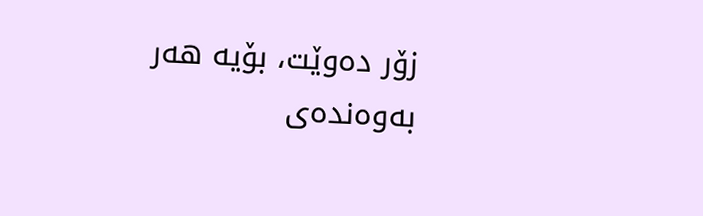زۆر دەوێت، بۆیە هەر بەوەندەی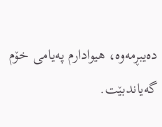دەیبڕمەوە، هیوادارم پەیامی خۆم گەیاندبێت.